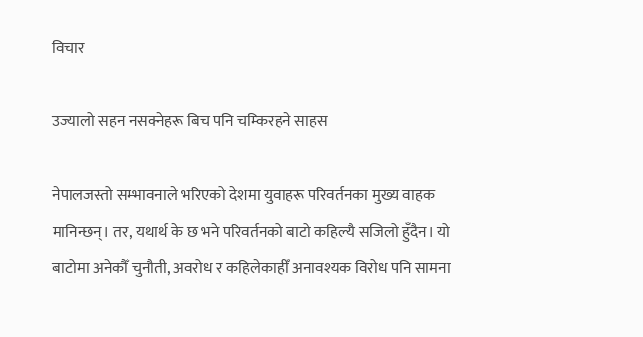विचार

उज्यालो सहन नसक्नेहरू बिच पनि चम्किरहने साहस

नेपालजस्तो सम्भावनाले भरिएको देशमा युवाहरू परिवर्तनका मुख्य वाहक मानिन्छन्। तर, यथार्थ के छ भने परिवर्तनको बाटो कहिल्यै सजिलो हुँदैन। यो बाटोमा अनेकौँ चुनौती, अवरोध र कहिलेकाहीँ अनावश्यक विरोध पनि सामना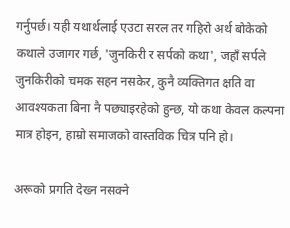गर्नुपर्छ। यही यथार्थलाई एउटा सरल तर गहिरो अर्थ बोकेको कथाले उजागर गर्छ, 'जुनकिरी र सर्पको कथा', जहाँ सर्पले जुनकिरीको चमक सहन नसकेर, कुनै व्यक्तिगत क्षति वा आवश्यकता बिना नै पछ्याइरहेको हुन्छ, यो कथा केवल कल्पना मात्र होइन, हाम्रो समाजको वास्तविक चित्र पनि हो।

अरूको प्रगति देख्न नसक्ने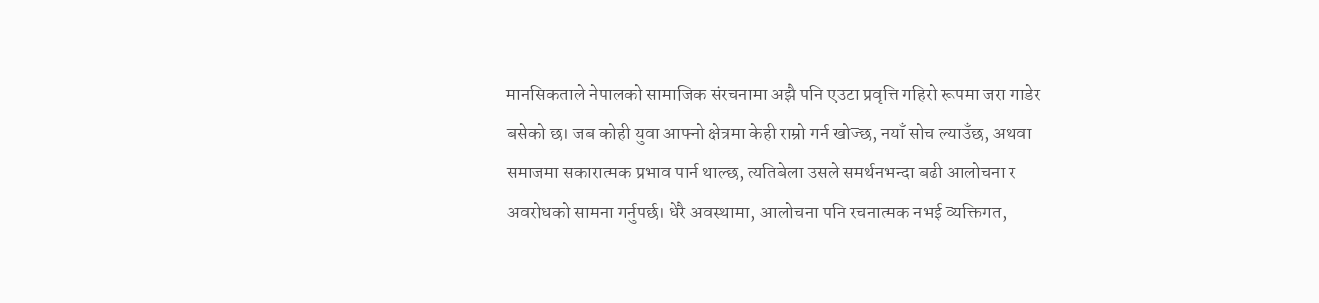मानसिकताले नेपालको सामाजिक संरचनामा अझै पनि एउटा प्रवृत्ति गहिरो रूपमा जरा गाडेर बसेको छ। जब कोही युवा आफ्नो क्षेत्रमा केही राम्रो गर्न खोज्छ, नयाँ सोच ल्याउँछ, अथवा समाजमा सकारात्मक प्रभाव पार्न थाल्छ, त्यतिबेला उसले समर्थनभन्दा बढी आलोचना र अवरोधको सामना गर्नुपर्छ। धेरै अवस्थामा, आलोचना पनि रचनात्मक नभई व्यक्तिगत,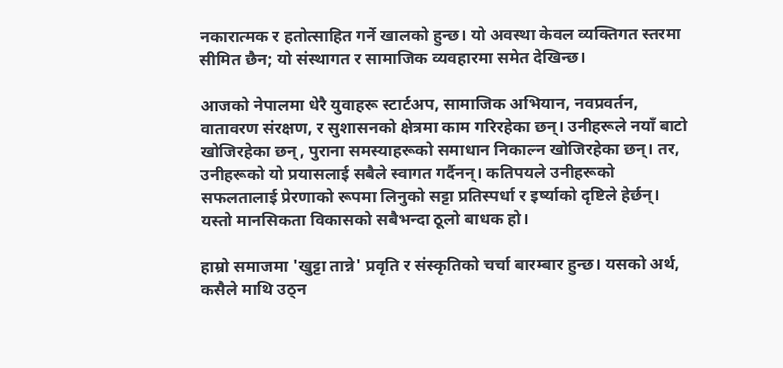नकारात्मक र हतोत्साहित गर्ने खालको हुन्छ। यो अवस्था केवल व्यक्तिगत स्तरमा सीमित छैन; यो संस्थागत र सामाजिक व्यवहारमा समेत देखिन्छ।

आजको नेपालमा धेरै युवाहरू स्टार्टअप, सामाजिक अभियान, नवप्रवर्तन, वातावरण संरक्षण, र सुशासनको क्षेत्रमा काम गरिरहेका छन्। उनीहरूले नयाँ बाटो खोजिरहेका छन्, पुराना समस्याहरूको समाधान निकाल्न खोजिरहेका छन्। तर, उनीहरूको यो प्रयासलाई सबैले स्वागत गर्दैनन्। कतिपयले उनीहरूको सफलतालाई प्रेरणाको रूपमा लिनुको सट्टा प्रतिस्पर्धा र इर्ष्याको दृष्टिले हेर्छन्। यस्तो मानसिकता विकासको सबैभन्दा ठूलो बाधक हो।

हाम्रो समाजमा 'खुट्टा तान्ने' प्रवृति र संस्कृतिको चर्चा बारम्बार हुन्छ। यसको अर्थ, कसैले माथि उठ्न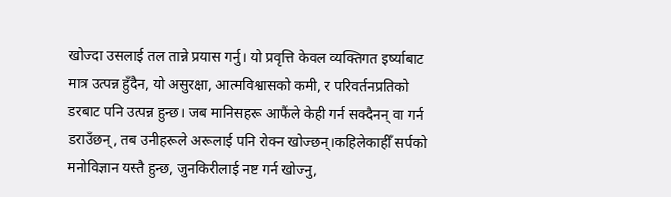खोज्दा उसलाई तल तान्ने प्रयास गर्नु। यो प्रवृत्ति केवल व्यक्तिगत इर्ष्याबाट मात्र उत्पन्न हुँदैन, यो असुरक्षा, आत्मविश्वासको कमी, र परिवर्तनप्रतिको डरबाट पनि उत्पन्न हुन्छ। जब मानिसहरू आफैंले केही गर्न सक्दैनन् वा गर्न डराउँछन्, तब उनीहरूले अरूलाई पनि रोक्न खोज्छन्।कहिलेकाहीँ सर्पको मनोविज्ञान यस्तै हुन्छ, जुनकिरीलाई नष्ट गर्न खोज्नु,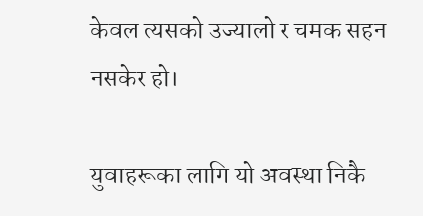केवल त्यसको उज्यालो र चमक सहन नसकेर हो।

युवाहरूका लागि यो अवस्था निकै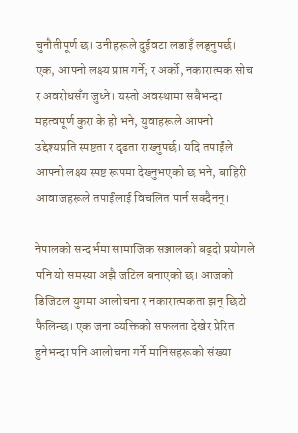चुनौतीपूर्ण छ। उनीहरूले दुईवटा लडाइँ लड्नुपर्छ। एक, आफ्नो लक्ष्य प्राप्त गर्ने; र अर्को, नकारात्मक सोच र अवरोधसँग जुध्ने। यस्तो अवस्थामा सबैभन्दा महत्वपूर्ण कुरा के हो भने, युवाहरूले आफ्नो उद्देश्यप्रति स्पष्टता र दृढता राख्नुपर्छ। यदि तपाईंले आफ्नो लक्ष्य स्पष्ट रूपमा देख्नुभएको छ भने, बाहिरी आवाजहरूले तपाईंलाई विचलित पार्न सक्दैनन्।

नेपालको सन्दर्भमा सामाजिक सञ्जालको बढ्दो प्रयोगले पनि यो समस्या अझै जटिल बनाएको छ। आजको डिजिटल युगमा आलोचना र नकारात्मकता झन् छिटो फैलिन्छ। एक जना व्यक्तिको सफलता देखेर प्रेरित हुनेभन्दा पनि आलोचना गर्ने मानिसहरूको संख्या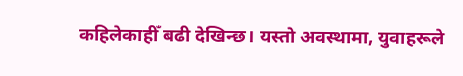कहिलेकाहीँ बढी देखिन्छ। यस्तो अवस्थामा, युवाहरूले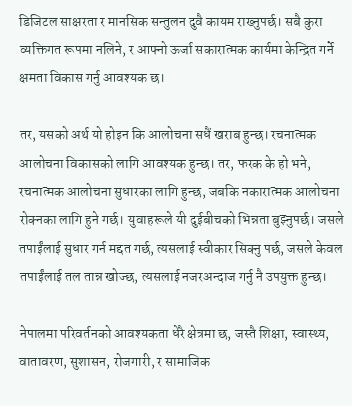डिजिटल साक्षरता र मानसिक सन्तुलन दुवै कायम राख्नुपर्छ। सबै कुरा व्यक्तिगत रूपमा नलिने, र आफ्नो ऊर्जा सकारात्मक कार्यमा केन्द्रित गर्ने क्षमता विकास गर्नु आवश्यक छ।

तर, यसको अर्थ यो होइन कि आलोचना सधैं खराब हुन्छ। रचनात्मक आलोचना विकासको लागि आवश्यक हुन्छ। तर, फरक के हो भने, रचनात्मक आलोचना सुधारका लागि हुन्छ, जबकि नकारात्मक आलोचना रोक्नका लागि हुने गर्छ। युवाहरूले यी दुईबीचको भिन्नता बुझ्नुपर्छ। जसले तपाईंलाई सुधार गर्न मद्दत गर्छ, त्यसलाई स्वीकार सिक्नु पर्छ, जसले केवल तपाईंलाई तल तान्न खोज्छ, त्यसलाई नजरअन्दाज गर्नु नै उपयुक्त हुन्छ।

नेपालमा परिवर्तनको आवश्यकता धेरै क्षेत्रमा छ, जस्तै शिक्षा, स्वास्थ्य, वातावरण, सुशासन, रोजगारी, र सामाजिक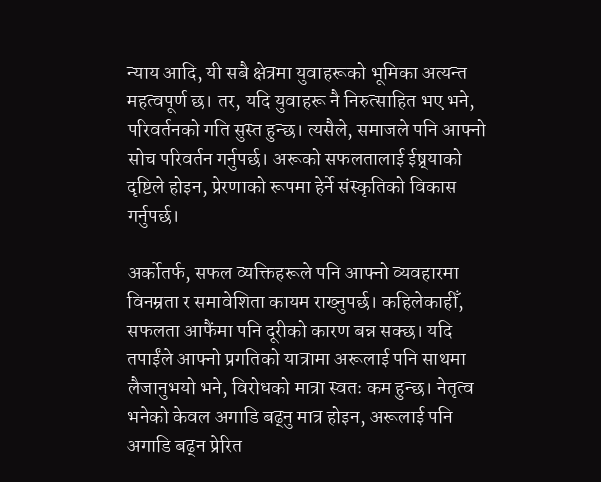न्याय आदि, यी सबै क्षेत्रमा युवाहरूको भूमिका अत्यन्त महत्वपूर्ण छ। तर, यदि युवाहरू नै निरुत्साहित भए भने, परिवर्तनको गति सुस्त हुन्छ। त्यसैले, समाजले पनि आफ्नो सोच परिवर्तन गर्नुपर्छ। अरूको सफलतालाई ईष्र्याको दृष्टिले होइन, प्रेरणाको रूपमा हेर्ने संस्कृतिको विकास गर्नुपर्छ।

अर्कोतर्फ, सफल व्यक्तिहरूले पनि आफ्नो व्यवहारमा विनम्रता र समावेशिता कायम राख्नुपर्छ। कहिलेकाहीँ, सफलता आफैंमा पनि दूरीको कारण बन्न सक्छ। यदि तपाईंले आफ्नो प्रगतिको यात्रामा अरूलाई पनि साथमा लैजानुभयो भने, विरोधको मात्रा स्वतः कम हुन्छ। नेतृत्व भनेको केवल अगाडि बढ्नु मात्र होइन, अरूलाई पनि अगाडि बढ्न प्रेरित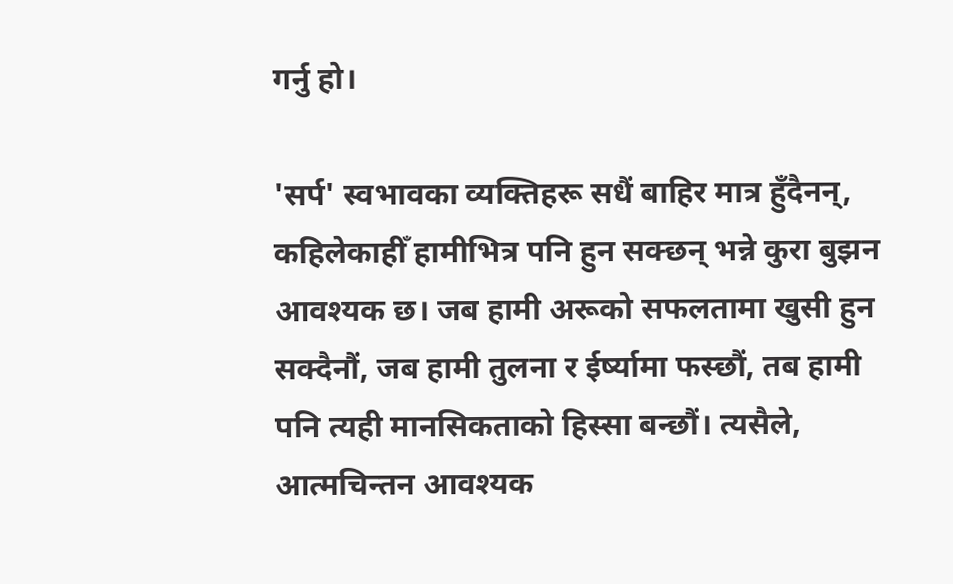गर्नु हो।

'सर्प' स्वभावका व्यक्तिहरू सधैं बाहिर मात्र हुँदैनन्, कहिलेकाहीँ हामीभित्र पनि हुन सक्छन् भन्ने कुरा बुझन आवश्यक छ। जब हामी अरूको सफलतामा खुसी हुन सक्दैनौं, जब हामी तुलना र ईर्ष्यामा फस्छौं, तब हामी पनि त्यही मानसिकताको हिस्सा बन्छौं। त्यसैले, आत्मचिन्तन आवश्यक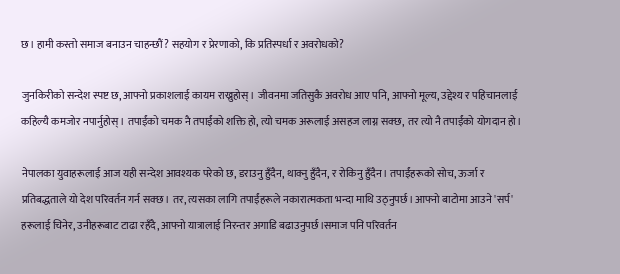छ। हामी कस्तो समाज बनाउन चाहन्छौं? सहयोग र प्रेरणाको, कि प्रतिस्पर्धा र अवरोधको?

जुनकिरीको सन्देश स्पष्ट छ, आफ्नो प्रकाशलाई कायम राख्नुहोस्। जीवनमा जतिसुकै अवरोध आए पनि, आफ्नो मूल्य, उद्देश्य र पहिचानलाई कहिल्यै कमजोर नपार्नुहोस्। तपाईंको चमक नै तपाईंको शक्ति हो, त्यो चमक अरूलाई असहज लाग्न सक्छ, तर त्यो नै तपाईंको योगदान हो।

नेपालका युवाहरूलाई आज यही सन्देश आवश्यक परेको छ, डराउनु हुँदैन, थाक्नु हुँदैन, र रोकिनु हुँदैन। तपाईंहरूको सोच, ऊर्जा र प्रतिबद्धताले यो देश परिवर्तन गर्न सक्छ। तर, त्यसका लागि तपाईंहरूले नकारात्मकता भन्दा माथि उठ्नुपर्छ। आफ्नो बाटोमा आउने 'सर्प' हरूलाई चिनेर, उनीहरूबाट टाढा रहँदै, आफ्नो यात्रालाई निरन्तर अगाडि बढाउनुपर्छ।समाज पनि परिवर्तन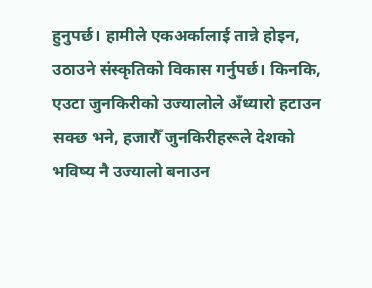हुनुपर्छ। हामीले एकअर्कालाई तान्ने होइन, उठाउने संस्कृतिको विकास गर्नुपर्छ। किनकि, एउटा जुनकिरीको उज्यालोले अँध्यारो हटाउन सक्छ भने, हजारौँ जुनकिरीहरूले देशको भविष्य नै उज्यालो बनाउन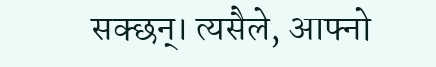सक्छन्। त्यसैले, आफ्नो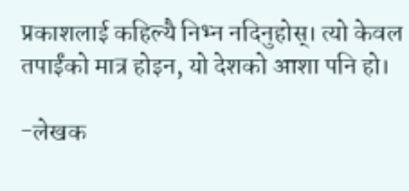प्रकाशलाई कहिल्यै निभ्न नदिनुहोस्। त्यो केवल तपाईंको मात्र होइन, यो देशको आशा पनि हो।

-लेखक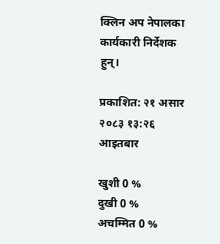क्लिन अप नेपालका कार्यकारी निर्देशक हुन्।

प्रकाशित: २१ असार २०८३ १३:२६ आइतबार

खुशी 0 %
दुखी 0 %
अचम्मित 0 %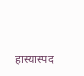हास्यास्पद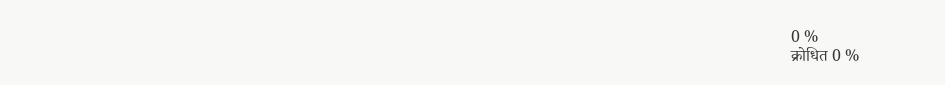0 %
क्रोधित 0 %